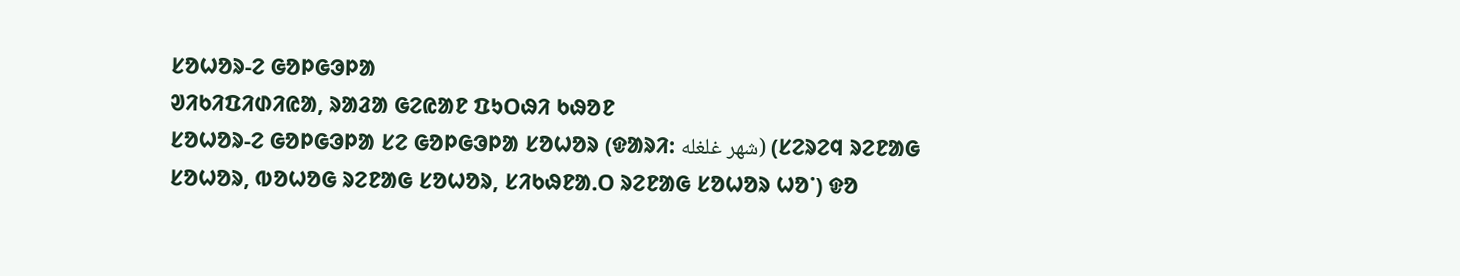ᱥᱚᱦᱚᱨ-ᱮ ᱜᱚᱞᱜᱳᱞᱟ
ᱣᱤᱠᱤᱯᱤᱰᱤᱭᱟ, ᱨᱟᱲᱟ ᱜᱮᱭᱟᱱ ᱯᱩᱛᱷᱤ ᱠᱷᱚᱱ
ᱥᱚᱦᱚᱨ-ᱮ ᱜᱚᱞᱜᱳᱞᱟ ᱥᱮ ᱜᱚᱞᱜᱳᱞᱟ ᱥᱚᱦᱚᱨ (ᱫᱟᱨᱤ: شهر غلغله) (ᱥᱮᱨᱮᱧ ᱨᱮᱱᱟᱜ ᱥᱚᱦᱚᱨ, ᱵᱚᱦᱚᱜ ᱨᱮᱱᱟᱜ ᱥᱚᱦᱚᱨ, ᱥᱤᱠᱷᱱᱟᱹᱛ ᱨᱮᱱᱟᱜ ᱥᱚᱦᱚᱨ ᱦᱚᱸ) ᱫᱚ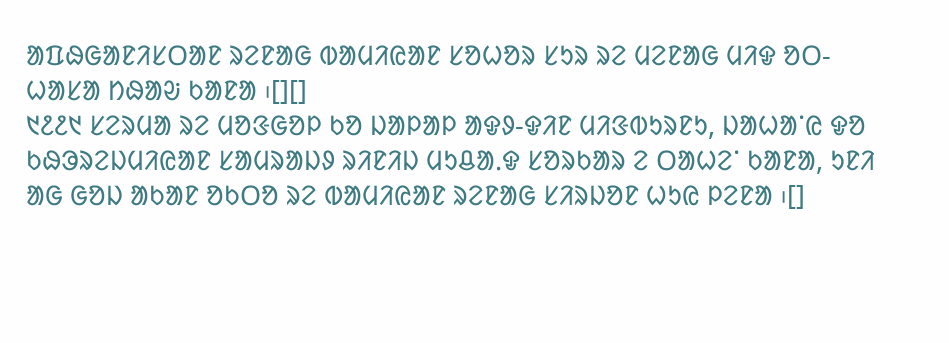ᱟᱯᱷᱜᱟᱱᱤᱥᱛᱟᱱ ᱨᱮᱱᱟᱜ ᱵᱟᱢᱤᱭᱟᱱ ᱥᱚᱦᱚᱨ ᱥᱩᱨ ᱨᱮ ᱢᱮᱱᱟᱜ ᱢᱤᱫ ᱚᱛ-ᱦᱟᱥᱟ ᱴᱷᱟᱶ ᱠᱟᱱᱟ ᱾[][]
᱑᱒᱒᱑ ᱥᱮᱨᱢᱟ ᱨᱮ ᱢᱚᱝᱜᱚᱞ ᱠᱚ ᱡᱟᱞᱟᱞ ᱟᱫᱽ-ᱫᱤᱱ ᱢᱤᱝᱵᱩᱨᱱᱩ, ᱡᱟᱦᱟᱸᱭ ᱫᱚ ᱠᱷᱳᱨᱮᱡᱢᱤᱭᱟᱱ ᱥᱟᱢᱨᱟᱡᱽ ᱨᱤᱱᱤᱡ ᱢᱩᱪᱟᱹᱫ ᱥᱚᱨᱠᱟᱨ ᱮ ᱛᱟᱦᱮᱸ ᱠᱟᱱᱟ, ᱩᱱᱤ ᱟᱜ ᱜᱚᱡ ᱟᱠᱟᱱ ᱚᱠᱛᱚ ᱨᱮ ᱵᱟᱢᱤᱭᱟᱱ ᱨᱮᱱᱟᱜ ᱥᱤᱨᱡᱚᱱ ᱦᱩᱭ ᱞᱮᱱᱟ ᱾[]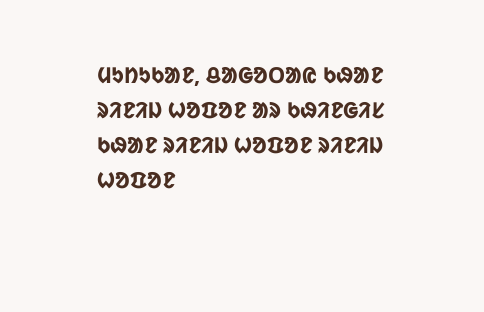ᱢᱩᱴᱩᱠᱟᱱ, ᱪᱟᱜᱚᱛᱟᱭ ᱠᱷᱟᱱ ᱨᱤᱱᱤᱡ ᱦᱚᱯᱚᱱ ᱟᱨ ᱠᱷᱤᱱᱜᱤᱥ ᱠᱷᱟᱱ ᱨᱤᱱᱤᱡ ᱦᱚᱯᱚᱱ ᱨᱤᱱᱤᱡ ᱦᱚᱯᱚᱱ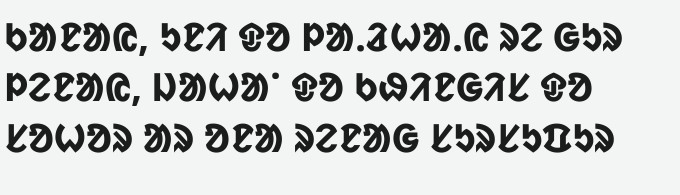ᱠᱟᱱᱟᱭ, ᱩᱱᱤ ᱫᱚ ᱞᱟᱹᱲᱦᱟᱹᱭ ᱨᱮ ᱜᱩᱨ ᱞᱮᱱᱟᱭ, ᱡᱟᱦᱟᱸ ᱫᱚ ᱠᱷᱤᱱᱜᱤᱥ ᱫᱚ ᱥᱚᱦᱚᱨ ᱟᱨ ᱚᱱᱟ ᱨᱮᱱᱟᱜ ᱥᱩᱨᱥᱩᱯᱩᱨ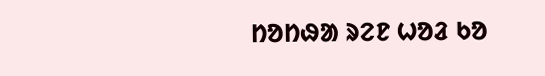ᱴᱚᱴᱷᱟ ᱨᱮᱱ ᱦᱚᱲ ᱠᱚ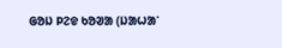ᱜᱚᱡ ᱞᱮᱫ ᱠᱚᱣᱟ (ᱡᱟᱦᱟᱸ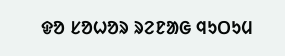ᱫᱚ ᱥᱚᱦᱚᱨ ᱨᱮᱱᱟᱜ ᱧᱩᱛᱩᱢ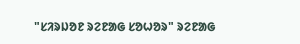"ᱥᱤᱨᱡᱚᱱ ᱨᱮᱱᱟᱜ ᱥᱚᱦᱚᱨ" ᱨᱮᱱᱟᱜ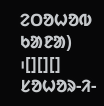ᱮᱛᱚᱦᱚᱵ ᱠᱟᱱᱟ) ᱾[][][]
ᱥᱚᱦᱚᱨ-ᱤ-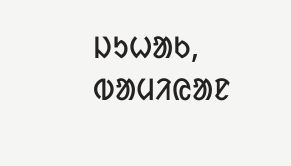ᱡᱩᱦᱟᱠ, ᱵᱟᱢᱤᱭᱟᱱ